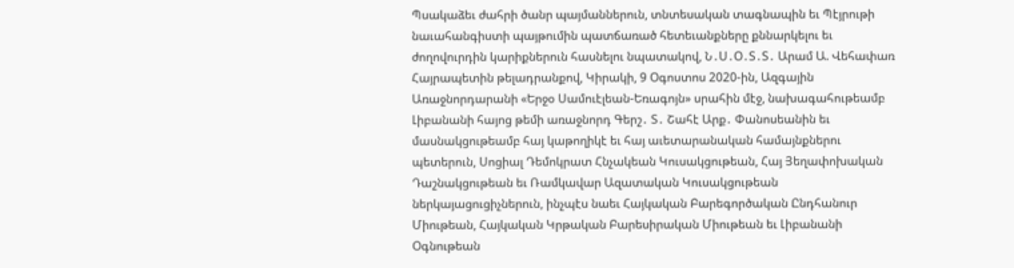Պսակաձեւ ժահրի ծանր պայմաններուն, տնտեսական տագնապին եւ Պէյրութի նաւահանգիստի պայթումին պատճառած հետեւանքները քննարկելու եւ ժողովուրդին կարիքներուն հասնելու նպատակով, Ն․Ս․Օ․Տ․Տ․ Արամ Ա. Վեհափառ Հայրապետին թելադրանքով, Կիրակի, 9 Օգոստոս 2020-ին, Ազգային Առաջնորդարանի «Երջօ Սամուէլեան-Եռագոյն» սրահին մէջ, նախագահութեամբ Լիբանանի հայոց թեմի առաջնորդ Գերշ․ Տ․ Շահէ Արք․ Փանոսեանին եւ մասնակցութեամբ հայ կաթողիկէ եւ հայ աւետարանական համայնքներու պետերուն, Սոցիալ Դեմոկրատ Հնչակեան Կուսակցութեան, Հայ Յեղափոխական Դաշնակցութեան եւ Ռամկավար Ազատական Կուսակցութեան ներկայացուցիչներուն, ինչպէս նաեւ Հայկական Բարեգործական Ընդհանուր Միութեան, Հայկական Կրթական Բարեսիրական Միութեան եւ Լիբանանի Օգնութեան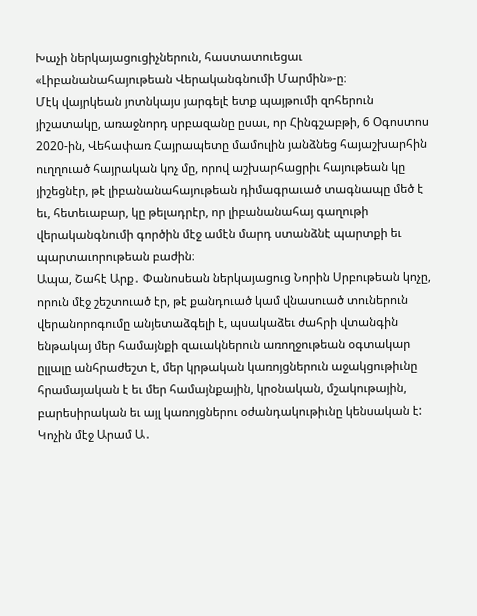Խաչի ներկայացուցիչներուն, հաստատուեցաւ «Լիբանանահայութեան Վերականգնումի Մարմին»-ը։
Մէկ վայրկեան յոտնկայս յարգելէ ետք պայթումի զոհերուն յիշատակը, առաջնորդ սրբազանը ըսաւ, որ Հինգշաբթի, 6 Օգոստոս 2020-ին, Վեհափառ Հայրապետը մամուլին յանձնեց հայաշխարհին ուղղուած հայրական կոչ մը, որով աշխարհացրիւ հայութեան կը յիշեցնէր, թէ լիբանանահայութեան դիմագրաւած տագնապը մեծ է եւ, հետեւաբար, կը թելադրէր, որ լիբանանահայ գաղութի վերականգնումի գործին մէջ ամէն մարդ ստանձնէ պարտքի եւ պարտաւորութեան բաժին։
Ապա, Շահէ Արք․ Փանոսեան ներկայացուց Նորին Սրբութեան կոչը, որուն մէջ շեշտուած էր, թէ քանդուած կամ վնասուած տուներուն վերանորոգումը անյետաձգելի է, պսակաձեւ ժահրի վտանգին ենթակայ մեր համայնքի զաւակներուն առողջութեան օգտակար ըլլալը անհրաժեշտ է, մեր կրթական կառոյցներուն աջակցութիւնը հրամայական է եւ մեր համայնքային, կրօնական, մշակութային, բարեսիրական եւ այլ կառոյցներու օժանդակութիւնը կենսական է: Կոչին մէջ Արամ Ա․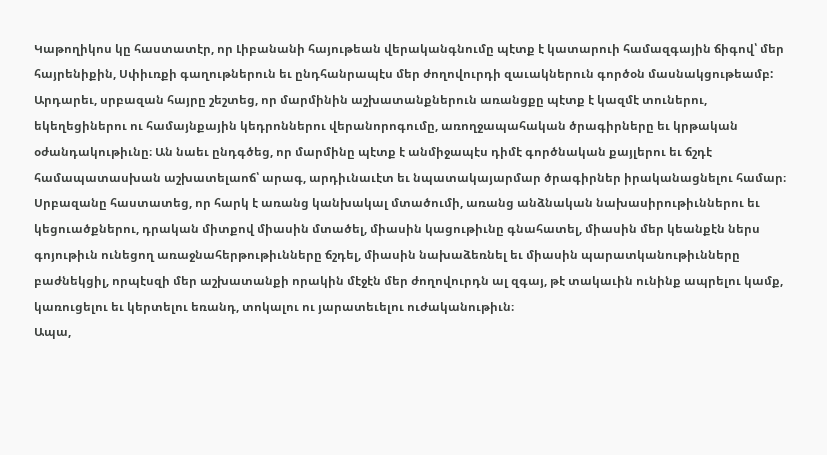Կաթողիկոս կը հաստատէր, որ Լիբանանի հայութեան վերականգնումը պէտք է կատարուի համազգային ճիգով՝ մեր հայրենիքին, Սփիւռքի գաղութներուն եւ ընդհանրապէս մեր ժողովուրդի զաւակներուն գործօն մասնակցութեամբ:
Արդարեւ, սրբազան հայրը շեշտեց, որ մարմինին աշխատանքներուն առանցքը պէտք է կազմէ տուներու, եկեղեցիներու ու համայնքային կեդրոններու վերանորոգումը, առողջապահական ծրագիրները եւ կրթական օժանդակութիւնը։ Ան նաեւ ընդգծեց, որ մարմինը պէտք է անմիջապէս դիմէ գործնական քայլերու եւ ճշդէ համապատասխան աշխատելաոճ՝ արագ, արդիւնաւէտ եւ նպատակայարմար ծրագիրներ իրականացնելու համար։ Սրբազանը հաստատեց, որ հարկ է առանց կանխակալ մտածումի, առանց անձնական նախասիրութիւններու եւ կեցուածքներու, դրական միտքով միասին մտածել, միասին կացութիւնը գնահատել, միասին մեր կեանքէն ներս գոյութիւն ունեցող առաջնահերթութիւնները ճշդել, միասին նախաձեռնել եւ միասին պարատկանութիւնները բաժնեկցիլ, որպէսզի մեր աշխատանքի որակին մէջէն մեր ժողովուրդն ալ զգայ, թէ տակաւին ունինք ապրելու կամք, կառուցելու եւ կերտելու եռանդ, տոկալու ու յարատեւելու ուժականութիւն։
Ապա,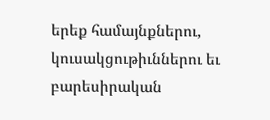երեք համայնքներու, կուսակցութիւններու եւ բարեսիրական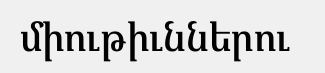միութիւններու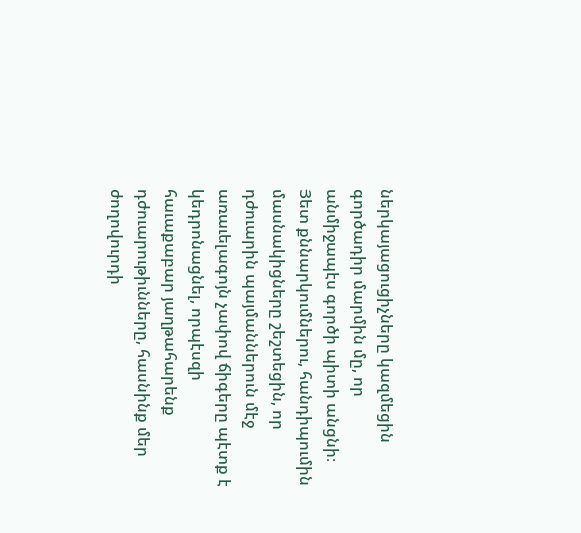ներկայացուցիչները կազմեցին գործադիր մարմին մը, որ անմիջապէս գործի պիտի անցնի։ Յետ քննարկումներու, հանդիպումին մասնակիցները շեշտեցին, որ դժուարին պայմաններուն մէջ առաւելագոյն չափով ճիգերը պէտք է կեդրոնացնել, որպէսզի հաւաքաբար յաղթահարենք դժուարութիւնները, հասնինք մեր ժողովուրդի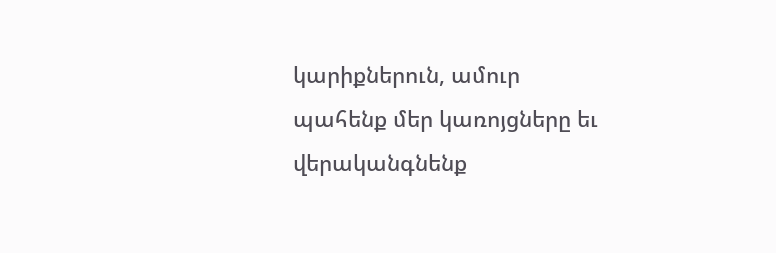կարիքներուն, ամուր պահենք մեր կառոյցները եւ վերականգնենք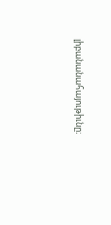լիբանանահայութիւնը։